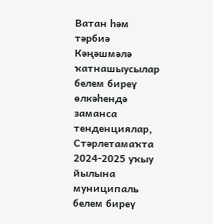Ватан һәм тәрбиә
Кәңәшмәлә ҡатнашыусылар белем биреү өлкәһендә заманса тенденциялар, Стәрлетамаҡта 2024-2025 уҡыу йылына муниципаль белем биреү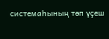системаһының төп үҫеш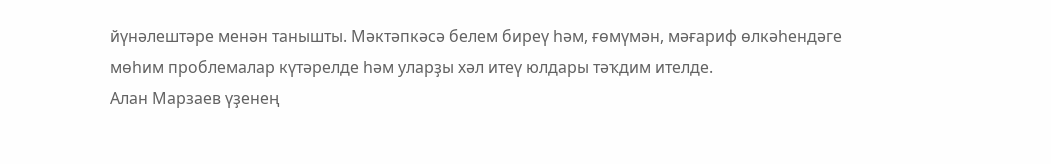йүнәлештәре менән танышты. Мәктәпкәсә белем биреү һәм, ғөмүмән, мәғариф өлкәһендәге мөһим проблемалар күтәрелде һәм уларҙы хәл итеү юлдары тәҡдим ителде.
Алан Марзаев үҙенең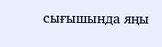сығышында яңы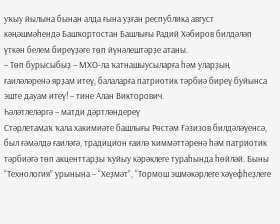уҡыу йылына бынан алда ғына уҙған республика август кәңәшмәһендә Башҡортостан Башлығы Радий Хәбиров билдәләп үткән белем биреүҙәге төп йүнәлештәрҙе атаны.
– Төп бурысыбыҙ – МХО-ла ҡатнашыусыларға һәм уларҙың ғаиләләренә ярҙам итеү, балаларға патриотик тәрбиә биреү буйынса эште дауам итеү! – тине Алан Викторович.
Һәләтлеләргә – матди дәртләндереү
Стәрлетамаҡ ҡала хакимиәте башлығы Рөстәм Ғәзизов билдәләүенсә, был ғәмәлдә ғаиләгә, традицион ғаилә ҡиммәттәренә һәм патриотик тәрбиәгә төп акценттарҙы ҡуйыу кәрәклеге тураһында һөйләй. Быны “Технология” урынына – “Хеҙмәт”, “Тормош эшмәкәрлеге хәүефһеҙлеге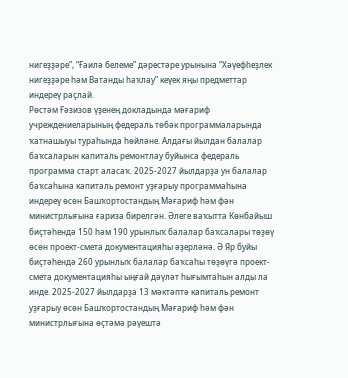нигеҙҙәре”, “Ғаилә белеме” дәрестәре урынына “Хәүефһеҙлек нигеҙҙәре һәм Ватанды һаҡлау” кеүек яңы предметтар индереү раҫлай.
Рөстәм Ғәзизов үҙенең докладында мәғариф учреждениеларының федераль төбәк программаларында ҡатнашыуы тураһында һөйләне. Алдағы йылдан балалар баҡсаларын капиталь ремонтлау буйынса федераль программа старт аласаҡ. 2025-2027 йылдарҙа ун балалар баҡсаһына капиталь ремонт уҙғарыу программаһына индереү өсөн Башҡортостандың Мәғариф һәм фән министрлығына ғариза бирелгән. Әлеге ваҡытта Көнбайыш биҫтәһендә 150 һәм 190 урынлыҡ балалар баҡсалары төҙөү өсөн проект-смета документацияһы әҙерләнә. Ә Яр буйы биҫтәһендә 260 урынлыҡ балалар баҡсаһы төҙөүгә проект-смета документацияһы ыңғай дәүләт һығымтаһын алды ла инде. 2025-2027 йылдарҙа 13 мәктәптә капиталь ремонт уҙғарыу өсөн Башҡортостандың Мәғариф һәм фән министрлығына өҫтәмә рәүештә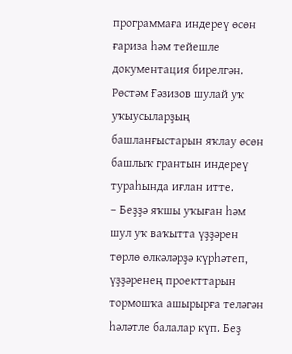программаға индереү өсөн ғариза һәм тейешле документация бирелгән. Рөстәм Ғәзизов шулай уҡ уҡыусыларҙың башланғыстарын яҡлау өсөн башлыҡ грантын индереү тураһында иғлан итте.
– Беҙҙә яҡшы уҡыған һәм шул уҡ ваҡытта үҙҙәрен төрлө өлкәләрҙә күрһәтеп, үҙҙәренең проекттарын тормошҡа ашырырға теләгән һәләтле балалар күп. Беҙ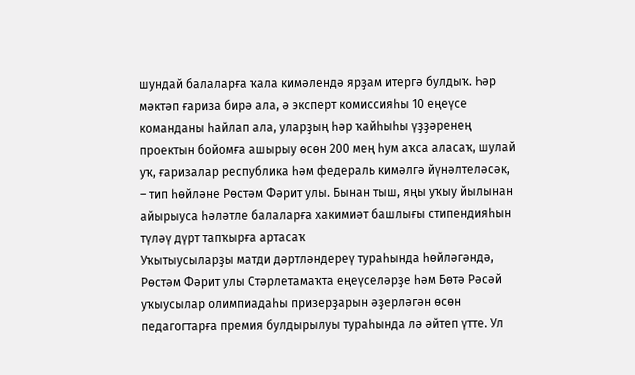шундай балаларға ҡала кимәлендә ярҙам итергә булдыҡ. Һәр мәктәп ғариза бирә ала, ә эксперт комиссияһы 10 еңеүсе команданы һайлап ала, уларҙың һәр ҡайһыһы үҙҙәренең проектын бойомға ашырыу өсөн 200 мең һум аҡса аласаҡ, шулай уҡ, ғаризалар республика һәм федераль кимәлгә йүнәлтеләсәк, – тип һөйләне Рөстәм Фәрит улы. Бынан тыш, яңы уҡыу йылынан айырыуса һәләтле балаларға хакимиәт башлығы стипендияһын түләү дүрт тапҡырға артасаҡ
Уҡытыусыларҙы матди дәртләндереү тураһында һөйләгәндә, Рөстәм Фәрит улы Стәрлетамаҡта еңеүселәрҙе һәм Бөтә Рәсәй уҡыусылар олимпиадаһы призерҙарын әҙерләгән өсөн педагогтарға премия булдырылуы тураһында лә әйтеп үтте. Ул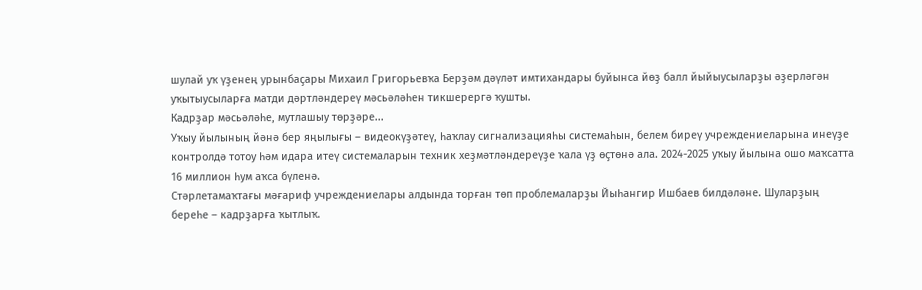шулай уҡ үҙенең урынбаҫары Михаил Григорьевҡа Берҙәм дәүләт имтихандары буйынса йөҙ балл йыйыусыларҙы әҙерләгән уҡытыусыларға матди дәртләндереү мәсьәләһен тикшерергә ҡушты.
Кадрҙар мәсьәләһе, мутлашыу төрҙәре...
Уҡыу йылының йәнә бер яңылығы – видеокүҙәтеү, һаҡлау сигнализацияһы системаһын, белем биреү учреждениеларына инеүҙе контролдә тотоу һәм идара итеү системаларын техник хеҙмәтләндереүҙе ҡала үҙ өҫтөнә ала. 2024-2025 уҡыу йылына ошо маҡсатта 16 миллион һум аҡса бүленә.
Стәрлетамаҡтағы мәғариф учреждениелары алдында торған төп проблемаларҙы Йыһангир Ишбаев билдәләне. Шуларҙың береһе – кадрҙарға ҡытлыҡ.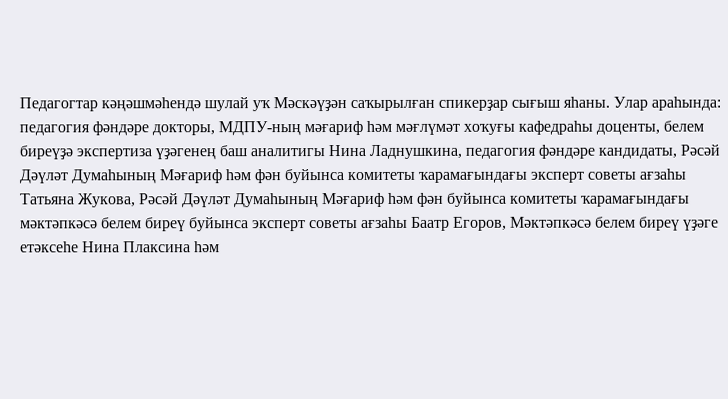Педагогтар кәңәшмәһендә шулай уҡ Мәскәүҙән саҡырылған спикерҙар сығыш яһаны. Улар араһында: педагогия фәндәре докторы, МДПУ-ның мәғариф һәм мәғлүмәт хоҡуғы кафедраһы доценты, белем биреүҙә экспертиза үҙәгенең баш аналитигы Нина Ладнушкина, педагогия фәндәре кандидаты, Рәсәй Дәүләт Думаһының Мәғариф һәм фән буйынса комитеты ҡарамағындағы эксперт советы ағзаһы Татьяна Жукова, Рәсәй Дәүләт Думаһының Мәғариф һәм фән буйынса комитеты ҡарамағындағы мәктәпкәсә белем биреү буйынса эксперт советы ағзаһы Баатр Егоров, Мәктәпкәсә белем биреү үҙәге етәксеһе Нина Плаксина һәм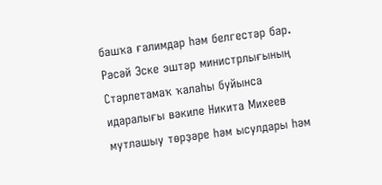башҡа ғалимдар һәм белгестәр бар.
Рәсәй Эске эштәр министрлығының Стәрлетамаҡ ҡалаһы буйынса идаралығы вәкиле Никита Михеев мутлашыу төрҙәре һәм ысулдары һәм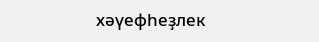хәүефһеҙлек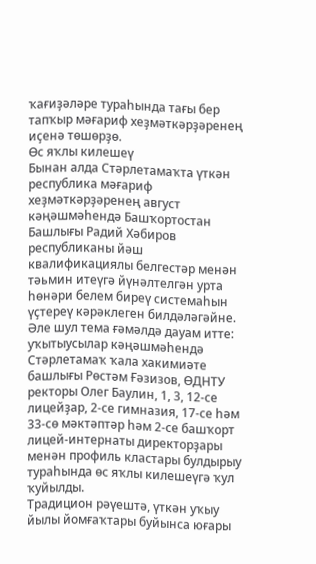ҡағиҙәләре тураһында тағы бер тапҡыр мәғариф хеҙмәткәрҙәренең иҫенә төшөрҙө.
Өс яҡлы килешеү
Бынан алда Стәрлетамаҡта үткән республика мәғариф хеҙмәткәрҙәренең август кәңәшмәһендә Башҡортостан Башлығы Радий Хәбиров республиканы йәш квалификациялы белгестәр менән тәьмин итеүгә йүнәлтелгән урта һөнәри белем биреү системаһын үҫтереү кәрәклеген билдәләгәйне. Әле шул тема ғәмәлдә дауам итте: уҡытыусылар кәңәшмәһендә Стәрлетамаҡ ҡала хакимиәте башлығы Рөстәм Ғәзизов, ӨДНТУ ректоры Олег Баулин, 1, 3, 12-се лицейҙар, 2-се гимназия, 17-се һәм 33-сө мәктәптәр һәм 2-се башҡорт лицей-интернаты директорҙары менән профиль кластары булдырыу тураһында өс яҡлы килешеүгә ҡул ҡуйылды.
Традицион рәүештә, үткән уҡыу йылы йомғаҡтары буйынса юғары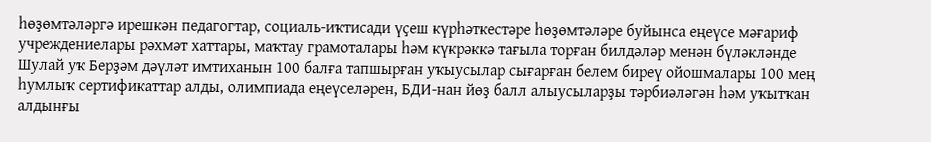һөҙөмтәләргә ирешкән педагогтар, социаль-иҡтисади үҫеш күрһәткестәре һөҙөмтәләре буйынса еңеүсе мәғариф учреждениелары рәхмәт хаттары, маҡтау грамоталары һәм күкрәккә тағыла торған билдәләр менән бүләкләнде
Шулай уҡ Берҙәм дәүләт имтиханын 100 балға тапшырған уҡыусылар сығарған белем биреү ойошмалары 100 мең һумлыҡ сертификаттар алды, олимпиада еңеүселәрен, БДИ-нан йөҙ балл алыусыларҙы тәрбиәләгән һәм уҡытҡан алдынғы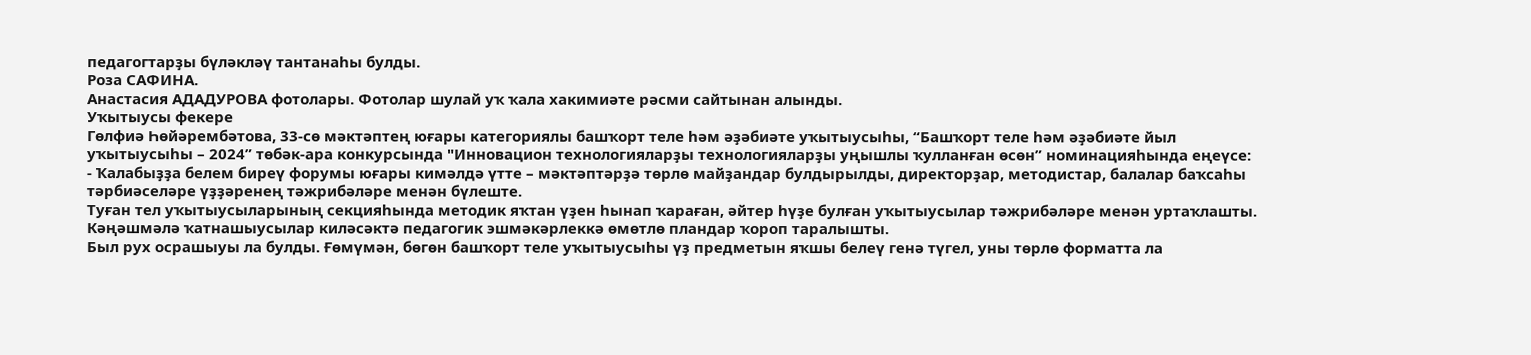педагогтарҙы бүләкләү тантанаһы булды.
Роза САФИНА.
Анастасия АДАДУРОВА фотолары. Фотолар шулай уҡ ҡала хакимиәте рәсми сайтынан алынды.
Уҡытыусы фекере
Гөлфиә Һөйәрембәтова, 33-сө мәктәптең юғары категориялы башҡорт теле һәм әҙәбиәте уҡытыусыһы, “Башҡорт теле һәм әҙәбиәте йыл уҡытыусыһы – 2024” төбәк-ара конкурсында "Инновацион технологияларҙы технологияларҙы уңышлы ҡулланған өсөн” номинацияһында еңеүсе:
- Ҡалабыҙҙа белем биреү форумы юғары кимәлдә үтте – мәктәптәрҙә төрлө майҙандар булдырылды, директорҙар, методистар, балалар баҡсаһы тәрбиәселәре үҙҙәренең тәжрибәләре менән бүлеште.
Туған тел уҡытыусыларының секцияһында методик яҡтан үҙен һынап ҡараған, әйтер һүҙе булған уҡытыусылар тәжрибәләре менән уртаҡлашты. Кәңәшмәлә ҡатнашыусылар киләсәктә педагогик эшмәкәрлеккә өмөтлө пландар ҡороп таралышты.
Был рух осрашыуы ла булды. Ғөмүмән, бөгөн башҡорт теле уҡытыусыһы үҙ предметын яҡшы белеү генә түгел, уны төрлө форматта ла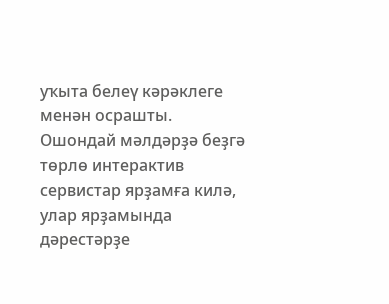уҡыта белеү кәрәклеге менән осрашты. Ошондай мәлдәрҙә беҙгә төрлө интерактив сервистар ярҙамға килә, улар ярҙамында дәрестәрҙе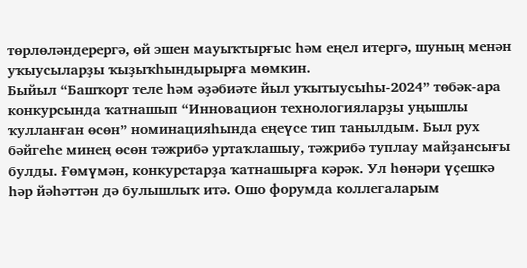төрлөләндерергә, өй эшен мауыҡтырғыс һәм еңел итергә, шуның менән уҡыусыларҙы ҡыҙыҡһындырырға мөмкин.
Быйыл “Башҡорт теле һәм әҙәбиәте йыл уҡытыусыһы-2024” төбәк-ара конкурсында ҡатнашып “Инновацион технологияларҙы уңышлы ҡулланған өсөн” номинацияһында еңеүсе тип танылдым. Был рух бәйгеһе минең өсөн тәжрибә уртаҡлашыу, тәжрибә туплау майҙансығы булды. Ғөмүмән, конкурстарҙа ҡатнашырға кәрәк. Ул һөнәри үҫешкә һәр йәһәттән дә булышлыҡ итә. Ошо форумда коллегаларым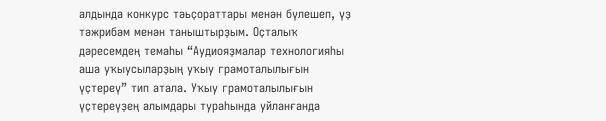алдында конкурс тәьҫораттары менән бүлешеп, үҙ тәжрибәм менән таныштырҙым. Оҫталыҡ дәресемдең темаһы “Аудиояҙмалар технологияһы аша уҡыусыларҙың уҡыу грамоталылығын үҫтереү” тип атала. Уҡыу грамоталылығын үҫтереүҙең алымдары тураһында уйланғанда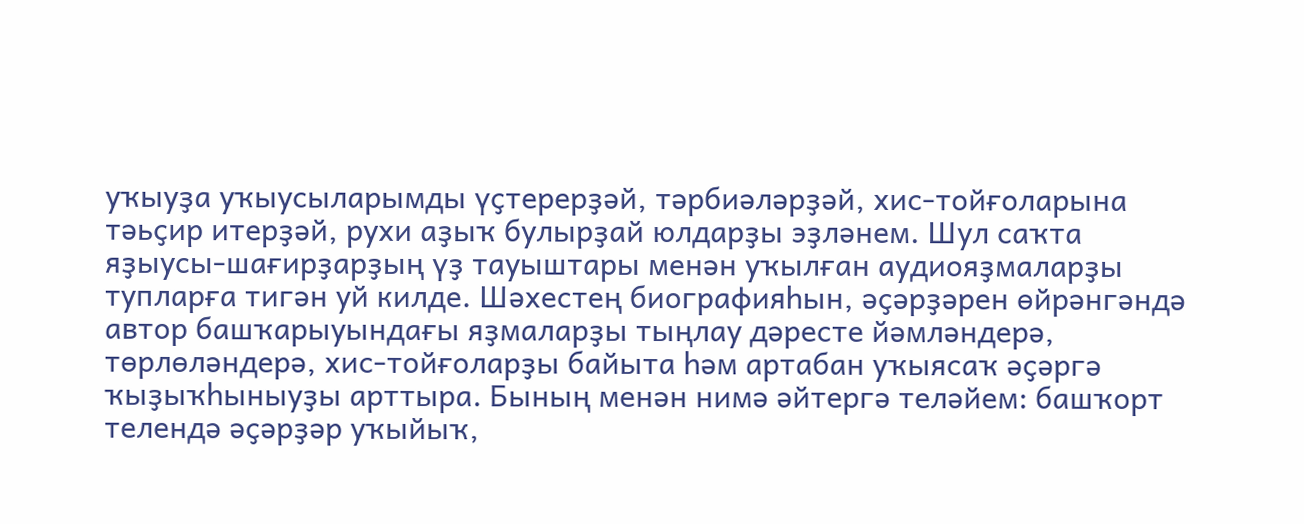уҡыуҙа уҡыусыларымды үҫтерерҙәй, тәрбиәләрҙәй, хис-тойғоларына тәьҫир итерҙәй, рухи аҙыҡ булырҙай юлдарҙы эҙләнем. Шул саҡта яҙыусы-шағирҙарҙың үҙ тауыштары менән уҡылған аудиояҙмаларҙы тупларға тигән уй килде. Шәхестең биографияһын, әҫәрҙәрен өйрәнгәндә автор башҡарыуындағы яҙмаларҙы тыңлау дәресте йәмләндерә, төрлөләндерә, хис-тойғоларҙы байыта һәм артабан уҡыясаҡ әҫәргә ҡыҙыҡһыныуҙы арттыра. Бының менән нимә әйтергә теләйем: башҡорт телендә әҫәрҙәр уҡыйыҡ,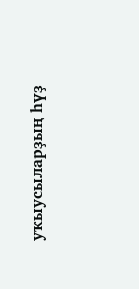уҡыусыларҙың һүҙ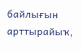байлығын арттырайыҡ,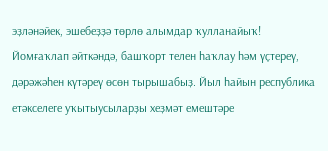эҙләнәйек, эшебеҙҙә төрлө алымдар ҡулланайыҡ! Йомғаҡлап әйткәндә, башҡорт телен һаҡлау һәм үҫтереү, дәрәжәһен күтәреү өсөн тырышабыҙ. Йыл һайын республика етәкселеге уҡытыусыларҙы хеҙмәт емештәре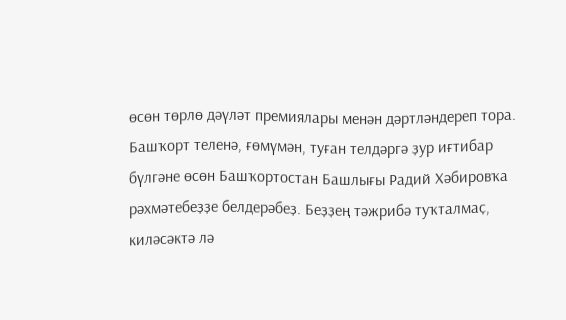өсөн төрлө дәүләт премиялары менән дәртләндереп тора. Башҡорт теленә, ғөмүмән, туған телдәргә ҙур иғтибар бүлгәне өсөн Башҡортостан Башлығы Радий Хәбировҡа рәхмәтебеҙҙе белдерәбеҙ. Беҙҙең тәжрибә туҡталмаҫ, киләсәктә лә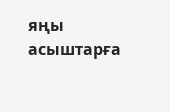яңы асыштарға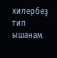килербеҙ тип ышанам.